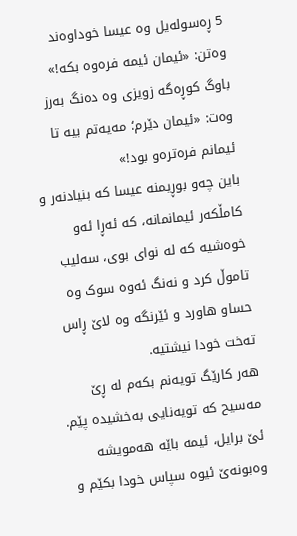5 ڕەسولەیل وه عیسا خوداوەند وەتن: «ئیمان ئیمه فرەوه بکه!»
باوگ کوڕەگه زویزی وه دەنگ بەرز وەت: «ئیمان دێرم؛ مەیەتم بیه تا ئیمانم فرەترەو بود!»
باین چەو بوڕیمنه عیسا که بنیادنەر و کامڵکەر ئیمانمانه، که ئەڕا ئەو خوەشیه که له نوای بوی، سەلیب تاموڵ کرد و نەنگ ئەوه سوک وه حساو هاورد و ئێرنگه وه لاێ ڕاس تەخت خودا نيشتیه.
هەر کارێگ تویەنم بکەم له ڕێ مەسیح که تویەنایی بەخشیده پێم.
ئێ برایل، ئیمه باێه هەمویشه وەبونەێ ئیوه سپاس خودا بکێم و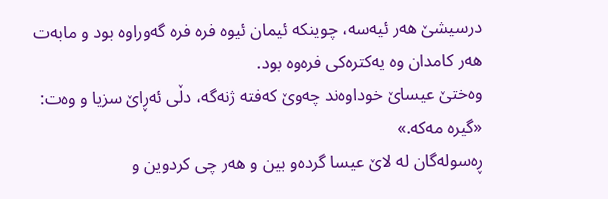درسیشێ هەر ئیەسه، چوینکه ئیمان ئیوه فره فره گەوراوه بود و مابەت هەر کامدان وه یەکترەکی فرەوه بود.
وەختێ عیساێ خوداوەند چەوێ کەفته ژنەگه، دڵی ئەڕاێ سزیا و وەت: «گیره مەکه.»
ڕەسولەگان له لاێ عیسا گردەو بین و هەر چی کردوین و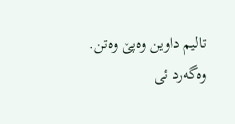تالیم داوین وەپێ وەتن.
وەگەرد ئی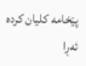پێخامه کلیان کرده ئەڕا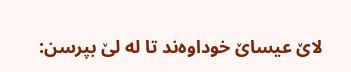لاێ عیساێ خوداوەند تا له لێ بپرسن: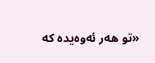«تو هەر ئەوەیده که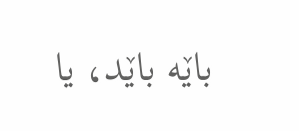باێه باێد، یا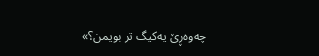چەوەڕێ یەکیگ تر بویمن؟»